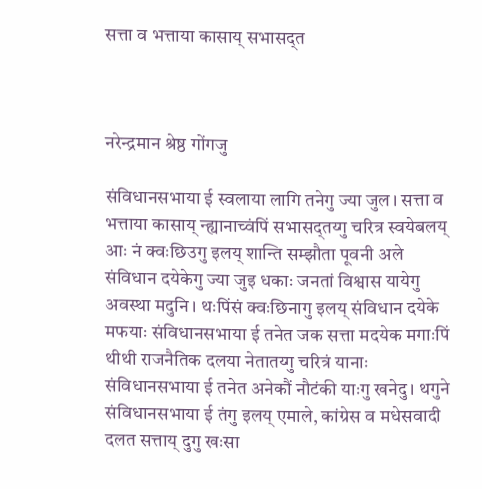सत्ता व भत्ताया कासाय् सभासद्त



नरेन्द्रमान श्रेष्ठ गोंगजु

संविधानसभाया ई स्वलाया लागि तनेगु ज्या जुल। सत्ता व भत्ताया कासाय् न्ह्यानाच्वंपिं सभासद्तय्गु चरित्र स्वयेबलय् आः नं क्वःछिउगु इलय् शान्ति सम्झौता पूवनी अले संविधान दयेकेगु ज्या जुइ धकाः जनतां विश्वास यायेगु अवस्था मदुनि। थःपिंसं क्वःछिनागु इलय् संविधान दयेके मफयाः संविधानसभाया ई तनेत जक सत्ता मदयेक मगाःपिं थीथी राजनैतिक दलया नेतातय्गु चरित्रं यानाः संविधानसभाया ई तनेत अनेकौं नौटंकी याःगु खनेदु। थगुने संविधानसभाया ई तंगु इलय् एमाले, कांग्रेस व मधेसवादी दलत सत्ताय् दुगु खःसा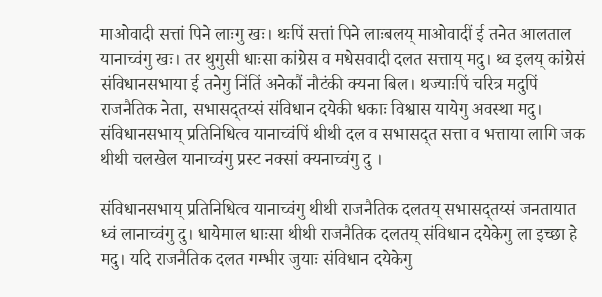माओवादी सत्तां पिने लाःगु खः। थःपिं सत्तां पिने लाःबलय् माओवादीं ई तनेत आलताल यानाच्वंगु खः। तर थुगुसी धाःसा कांग्रेस व मधेसवादी दलत सत्ताय् मदु। थ्व इलय् कांग्रेसं संविधानसभाया ई तनेगु निंतिं अनेकौं नौटंकी क्यना बिल। थज्याःपिं चरित्र मदुपिं राजनैतिक नेता, सभासद्तय्सं संविधान दयेकी धकाः विश्वास यायेगु अवस्था मदु। संविधानसभाय् प्रतिनिधित्व यानाच्वंपिं थीथी दल व सभासद्त सत्ता व भत्ताया लागि जक थीथी चलखेल यानाच्वंगु प्रस्ट नक्सां क्यनाच्वंगु दु ।

संविधानसभाय् प्रतिनिधित्व यानाच्वंगु थीथी राजनैतिक दलतय् सभासद्तय्सं जनतायात ध्वं लानाच्वंगु दु। धायेमाल धाःसा थीथी राजनैतिक दलतय् संविधान दयेकेगु ला इच्छा हे मदु। यदि राजनैतिक दलत गम्भीर जुयाः संविधान दयेकेगु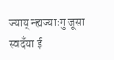ज्याय् न्ह्यज्याःगु जूसा स्वदँया ई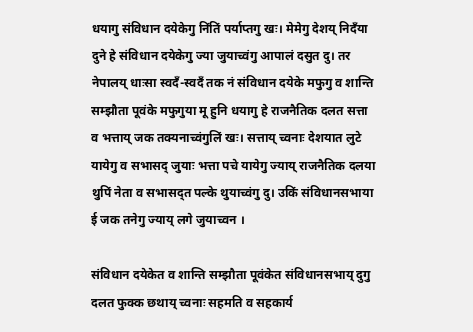धयागु संविधान दयेकेगु निंतिं पर्याप्तगु खः। मेमेगु देशय् निदँया दुने हे संविधान दयेकेगु ज्या जुयाच्वंगु आपालं दसुत दु। तर नेपालय् धाःसा स्वदँ-स्वदँ तक नं संविधान दयेके मफुगु व शान्ति सम्झौता पूवंके मफुगुया मू हुनि धयागु हे राजनैतिक दलत सत्ता व भत्ताय् जक तक्यनाच्वंगुलिं खः। सत्ताय् च्वनाः देशयात लुटे यायेगु व सभासद् जुयाः भत्ता पचे यायेगु ज्याय् राजनैतिक दलया थुपिं नेता व सभासद्त पल्के थुयाच्वंगु दु। उकिं संविधानसभाया ई जक तनेगु ज्याय् लगे जुयाच्वन ।

संविधान दयेकेत व शान्ति सम्झौता पूवंकेत संविधानसभाय् दुगु दलत फुक्क छथाय् च्वनाः सहमति व सहकार्य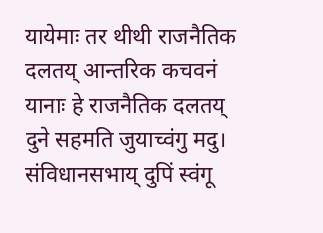यायेमाः तर थीथी राजनैतिक दलतय् आन्तरिक कचवनं यानाः हे राजनैतिक दलतय् दुने सहमति जुयाच्वंगु मदु। संविधानसभाय् दुपिं स्वंगू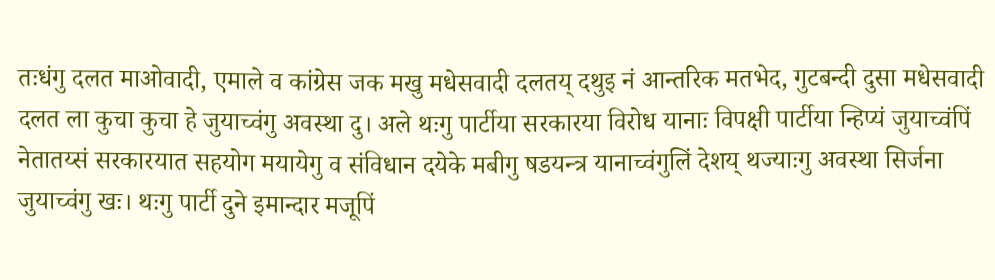तःधंगु दलत माओवादी, एमाले व कांग्रेस जक मखु मधेसवादी दलतय् दथुइ नं आन्तरिक मतभेद, गुटबन्दी दुसा मधेसवादी दलत ला कुचा कुचा हे जुयाच्वंगु अवस्था दु। अले थःगु पार्टीया सरकारया विरोध यानाः विपक्षी पार्टीया न्हिप्यं जुयाच्वंपिं नेतातय्सं सरकारयात सहयोग मयायेगु व संविधान दयेके मबीगु षडयन्त्र यानाच्वंगुलिं देशय् थज्याःगु अवस्था सिर्जना जुयाच्वंगु खः। थःगु पार्टी दुने इमान्दार मजूपिं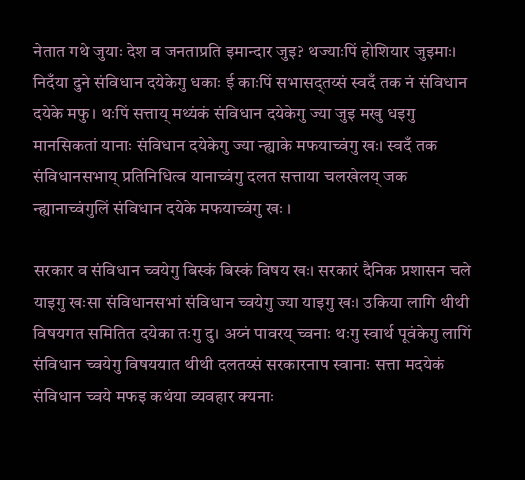नेतात गथे जुयाः देश व जनताप्रति इमान्दार जुइ? थज्याःपिं होशियार जुइमाः। निदँया दुने संविधान दयेकेगु धकाः ई काःपिं सभासद्तय्सं स्वदँ तक नं संविधान दयेके मफु। थःपिं सत्ताय् मथ्यंकं संविधान दयेकेगु ज्या जुइ मखु धइगु मानसिकतां यानाः संविधान दयेकेगु ज्या न्ह्याके मफयाच्वंगु खः। स्वदँ तक संविधानसभाय् प्रतिनिधित्व यानाच्वंगु दलत सत्ताया चलखेलय् जक न्ह्यानाच्वंगुलिं संविधान दयेके मफयाच्वंगु खः ।

सरकार व संविधान च्वयेगु बिस्कं बिस्कं विषय खः। सरकारं दैनिक प्रशासन चले याइगु खःसा संविधानसभां संविधान च्वयेगु ज्या याइगु खः। उकिया लागि थीथी विषयगत समितित दयेका तःगु दु। अय्नं पावरय् च्वनाः थःगु स्वार्थ पूवंकेगु लागिं संविधान च्वयेगु विषययात थीथी दलतय्सं सरकारनाप स्वानाः सत्ता मदयेकं संविधान च्वये मफइ कथंया व्यवहार क्यनाः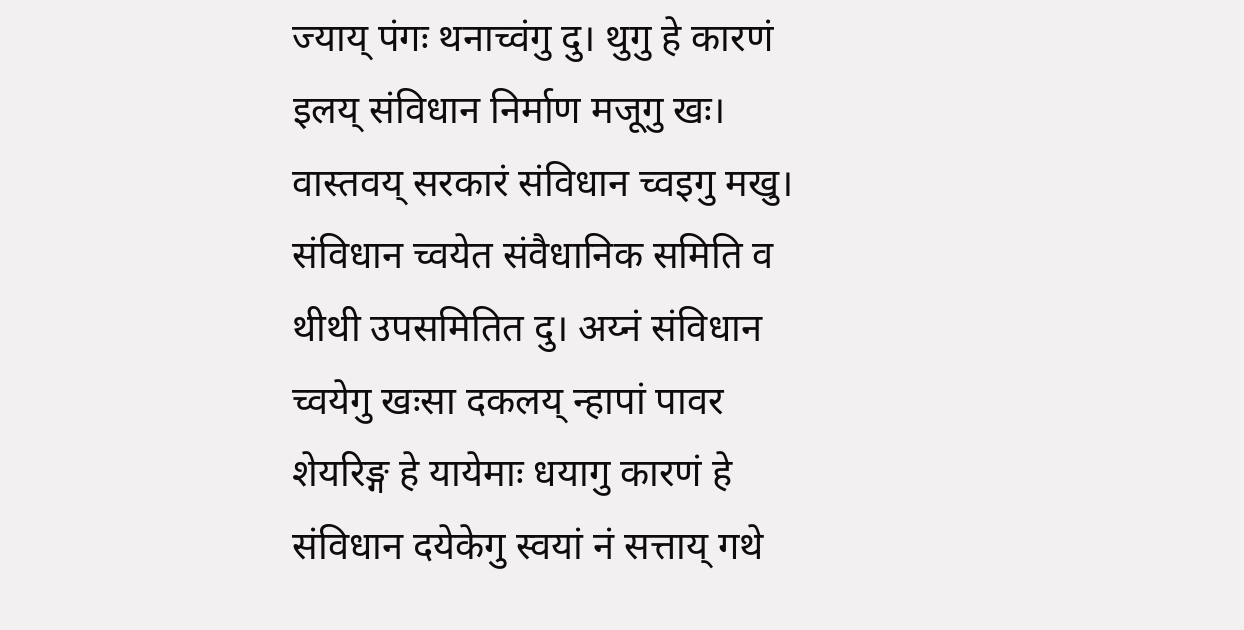ज्याय् पंगः थनाच्वंगु दु। थुगु हे कारणं इलय् संविधान निर्माण मजूगु खः। वास्तवय् सरकारं संविधान च्वइगु मखु। संविधान च्वयेत संवैधानिक समिति व थीथी उपसमितित दु। अय्नं संविधान च्वयेगु खःसा दकलय् न्हापां पावर शेयरिङ्ग हे यायेमाः धयागु कारणं हे संविधान दयेकेगु स्वयां नं सत्ताय् गथे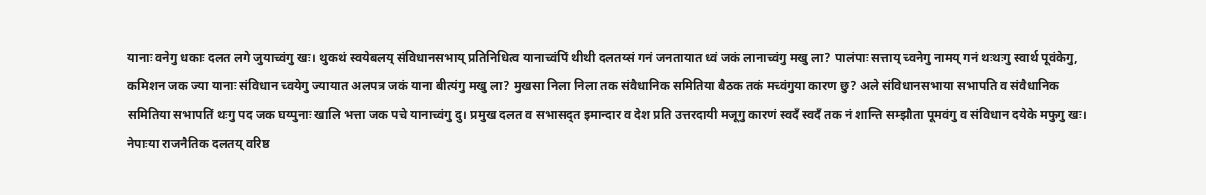यानाः वनेगु धकाः दलत लगे जुयाच्वंगु खः। थुकथं स्वयेबलय् संविधानसभाय् प्रतिनिधित्व यानाच्वंपिं थीथी दलतय्सं गनं जनतायात ध्वं जकं लानाच्वंगु मखु ला? पालंपाः सत्ताय् च्वनेगु नामय् गनं थःथःगु स्वार्थ पूवंकेगु, कमिशन जक ज्या यानाः संविधान च्वयेगु ज्यायात अलपत्र जकं याना बीत्यंगु मखु ला? मुखसा निला निला तक संवैधानिक समितिया बैठक तकं मच्वंगुया कारण छु? अले संविधानसभाया सभापति व संवैधानिक समितिया सभापतिं थःगु पद जक घय्पुनाः खालि भत्ता जक पचे यानाच्वंगु दु। प्रमुख दलत व सभासद्त इमान्दार व देश प्रति उत्तरदायी मजूगु कारणं स्वदँ स्वदँ तक नं शान्ति सम्झौता पूमवंगु व संविधान दयेके मफुगु खः। नेपाःया राजनैतिक दलतय् वरिष्ठ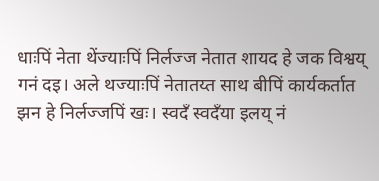धाःपिं नेता थेंज्याःपिं निर्लज्ज नेतात शायद हे जक विश्वय् गनं दइ। अले थज्याःपिं नेतातय्त साथ बीपिं कार्यकर्तात झन हे निर्लज्जपिं खः। स्वदँ स्वदँया इलय् नं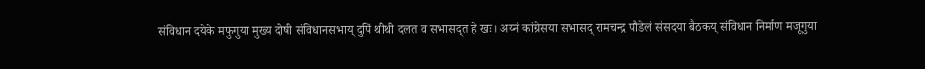संविधान दयेके मफुगुया मुख्य दोषी संविधानसभाय् दुपिं थीथी दलत व सभासद्त हे खः। अय्नं कांग्रेसया सभासद् रामचन्द्र पौडेलं संसदया बैठकय् संविधान निर्माण मजूगुया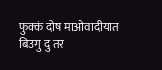फुक्कं दोष माओवादीयात बिउगु दु तर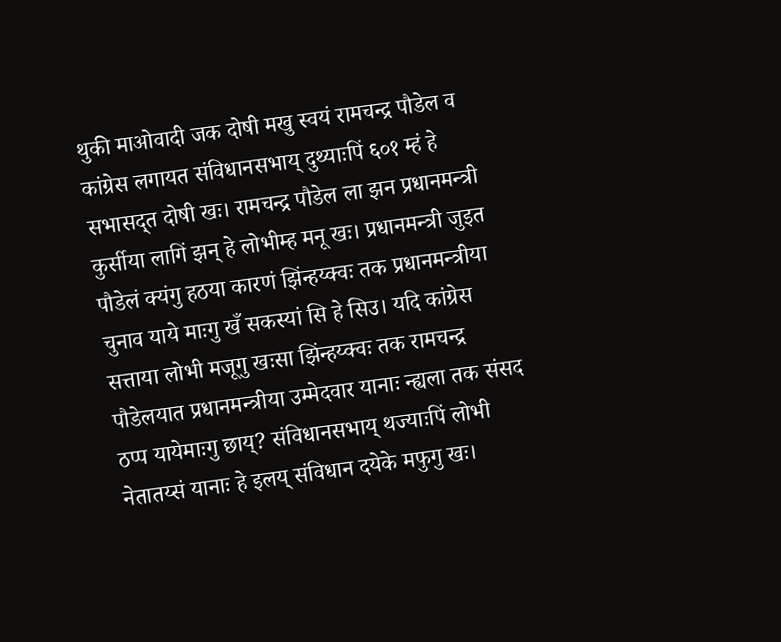थुकी माओवादी जक दोषी मखु स्वयं रामचन्द्र पौडेल व कांग्रेस लगायत संविधानसभाय् दुथ्याःपिं ६०१ म्हं हे सभासद्त दोषी खः। रामचन्द्र पौडेल ला झन प्रधानमन्त्री कुर्सीया लागिं झन् हे लोभीम्ह मनू खः। प्रधानमन्त्री जुइत पौडेलं क्यंगु हठया कारणं झिंन्हय्क्वः तक प्रधानमन्त्रीया चुनाव याये माःगु खँ सकस्यां सि हे सिउ। यदि कांग्रेस सत्ताया लोभी मजूगु खःसा झिंन्हय्क्वः तक रामचन्द्र पौडेलयात प्रधानमन्त्रीया उम्मेदवार यानाः न्ह्यला तक संसद ठप्प यायेमाःगु छाय्? संविधानसभाय् थज्याःपिं लोभी नेतातय्सं यानाः हे इलय् संविधान दयेके मफुगु खः।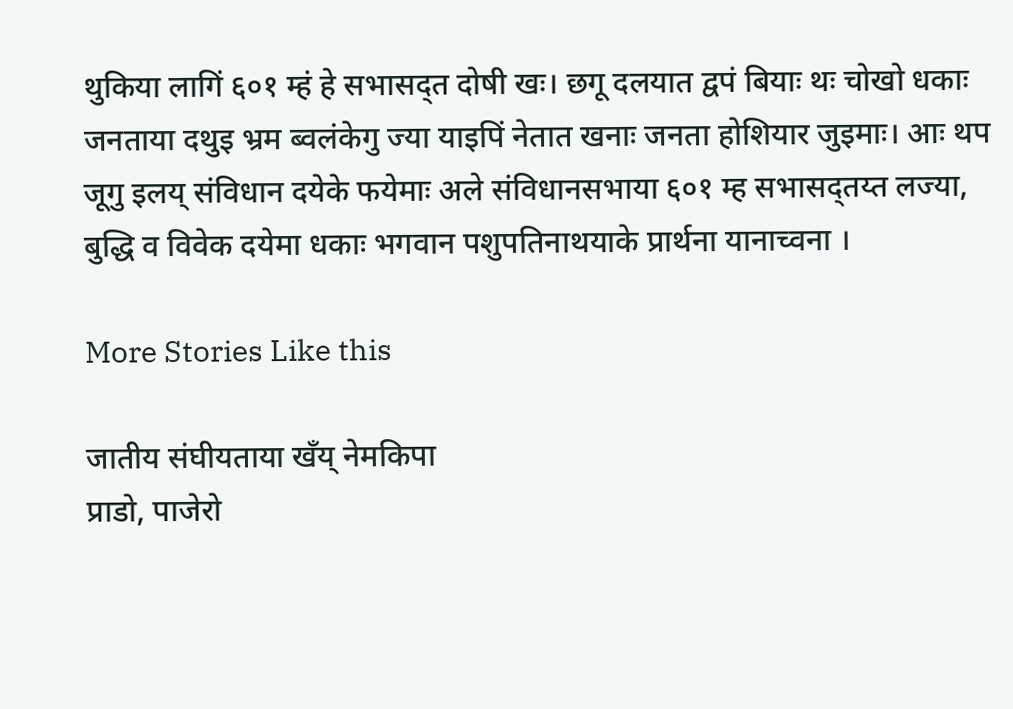थुकिया लागिं ६०१ म्हं हे सभासद्त दोषी खः। छगू दलयात द्वपं बियाः थः चोखो धकाः जनताया दथुइ भ्रम ब्वलंकेगु ज्या याइपिं नेतात खनाः जनता होशियार जुइमाः। आः थप जूगु इलय् संविधान दयेके फयेमाः अले संविधानसभाया ६०१ म्ह सभासद्तय्त लज्या, बुद्धि व विवेक दयेमा धकाः भगवान पशुपतिनाथयाके प्रार्थना यानाच्वना ।

More Stories Like this

जातीय संघीयताया खँय् नेमकिपा
प्राडो, पाजेरो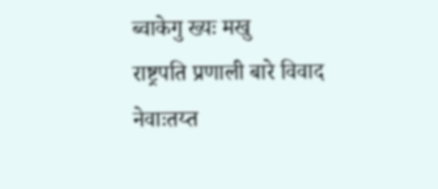ब्वाकेगु ख्यः मखु
राष्ट्रपति प्रणाली बारे विवाद
नेवाःतय्त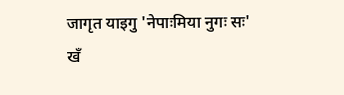जागृत याइगु 'नेपाःमिया नुगः सः'
खँ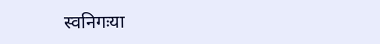स्वनिगःया